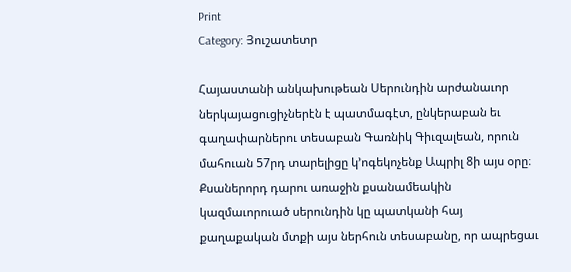Print
Category: Յուշատետր

Հայաստանի անկախութեան Սերունդին արժանաւոր ներկայացուցիչներէն է պատմագէտ, ընկերաբան եւ գաղափարներու տեսաբան Գառնիկ Գիւզալեան, որուն մահուան 57րդ տարելիցը կ՚ոգեկոչենք Ապրիլ 8ի այս օրը։
Քսաներորդ դարու առաջին քսանամեակին կազմաւորուած սերունդին կը պատկանի հայ քաղաքական մտքի այս ներհուն տեսաբանը, որ ապրեցաւ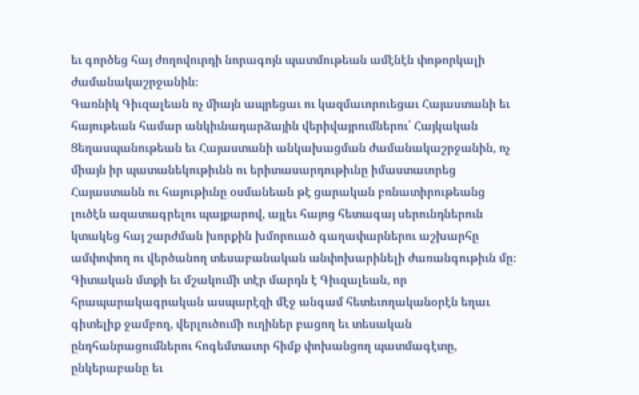եւ գործեց հայ ժողովուրդի նորագոյն պատմութեան ամէնէն փոթորկալի ժամանակաշրջանին։
Գառնիկ Գիւզալեան ոչ միայն ապրեցաւ ու կազմաւորուեցաւ Հայաստանի եւ հայութեան համար անկիւնադարձային վերիվայրումներու՝ Հայկական Ցեղասպանութեան եւ Հայաստանի անկախացման ժամանակաշրջանին, ոչ միայն իր պատանեկութիւնն ու երիտասարդութիւնը իմաստաւորեց Հայաստանն ու հայութիւնը օսմանեան թէ ցարական բռնատիրութեանց լուծէն ազատագրելու պայքարով, այլեւ հայոց հետագայ սերունդներուն կտակեց հայ շարժման խորքին խմորուած գաղափարներու աշխարհը ամփոփող ու վերծանող տեսաբանական անփոխարինելի ժառանգութիւն մը։
Գիտական մտքի եւ մշակումի տէր մարդն է Գիւզալեան, որ հրապարակագրական ասպարէզի մէջ անգամ հետեւողականօրէն եղաւ գիտելիք ջամբող, վերլուծումի ուղիներ բացող եւ տեսական ընդհանրացումներու հոգեմտաւոր հիմք փոխանցող պատմագէտը, ընկերաբանը եւ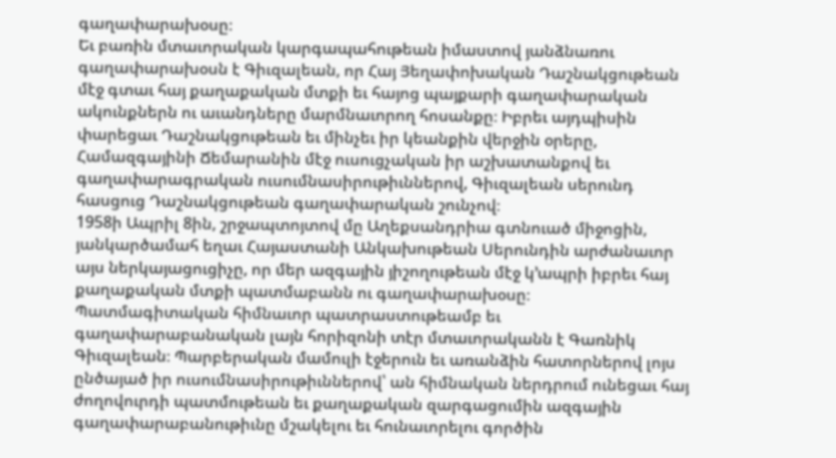գաղափարախօսը։
Եւ բառին մտաւորական կարգապահութեան իմաստով յանձնառու գաղափարախօսն է Գիւզալեան, որ Հայ Յեղափոխական Դաշնակցութեան մէջ գտաւ հայ քաղաքական մտքի եւ հայոց պայքարի գաղափարական ակունքներն ու աւանդները մարմնաւորող հոսանքը։ Իբրեւ այդպիսին փարեցաւ Դաշնակցութեան եւ մինչեւ իր կեանքին վերջին օրերը, Համազգայինի Ճեմարանին մէջ ուսուցչական իր աշխատանքով եւ գաղափարագրական ուսումնասիրութիւններով, Գիւզալեան սերունդ հասցուց Դաշնակցութեան գաղափարական շունչով։
1958ի Ապրիլ 8ին, շրջապտոյտով մը Աղեքսանդրիա գտնուած միջոցին, յանկարծամահ եղաւ Հայաստանի Անկախութեան Սերունդին արժանաւոր այս ներկայացուցիչը, որ մեր ազգային յիշողութեան մէջ կ՚ապրի իբրեւ հայ քաղաքական մտքի պատմաբանն ու գաղափարախօսը։
Պատմագիտական հիմնաւոր պատրաստութեամբ եւ գաղափարաբանական լայն հորիզոնի տէր մտաւորականն է Գառնիկ Գիւզալեան։ Պարբերական մամուլի էջերուն եւ առանձին հատորներով լոյս ընծայած իր ուսումնասիրութիւններով՝ ան հիմնական ներդրում ունեցաւ հայ ժողովուրդի պատմութեան եւ քաղաքական զարգացումին ազգային գաղափարաբանութիւնը մշակելու եւ հունաւորելու գործին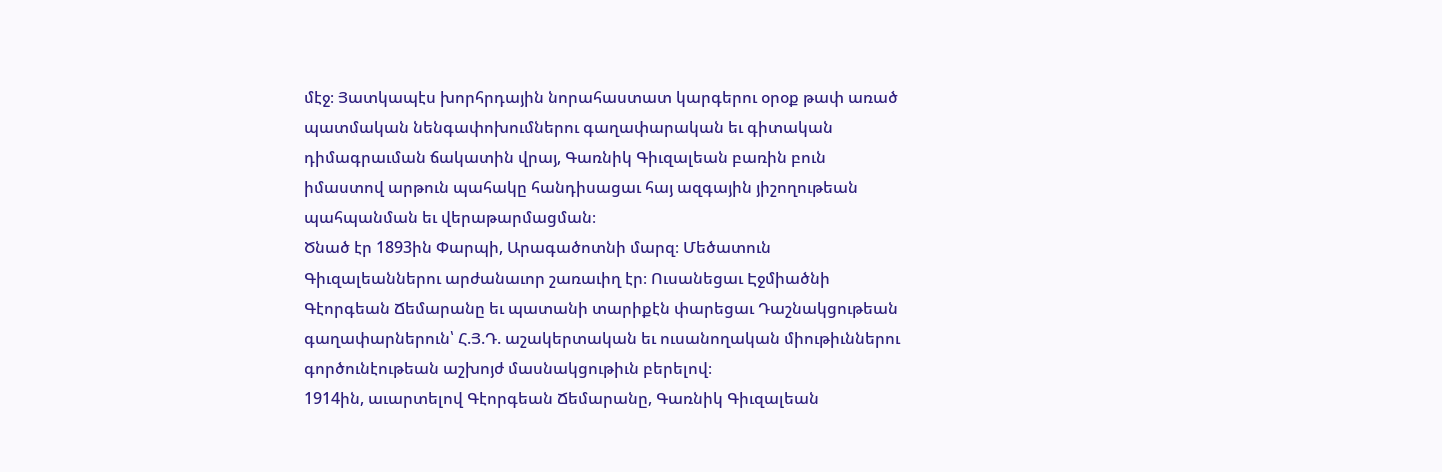մէջ։ Յատկապէս խորհրդային նորահաստատ կարգերու օրօք թափ առած պատմական նենգափոխումներու գաղափարական եւ գիտական դիմագրաւման ճակատին վրայ, Գառնիկ Գիւզալեան բառին բուն իմաստով արթուն պահակը հանդիսացաւ հայ ազգային յիշողութեան պահպանման եւ վերաթարմացման։
Ծնած էր 1893ին Փարպի, Արագածոտնի մարզ։ Մեծատուն Գիւզալեաններու արժանաւոր շառաւիղ էր։ Ուսանեցաւ Էջմիածնի Գէորգեան Ճեմարանը եւ պատանի տարիքէն փարեցաւ Դաշնակցութեան գաղափարներուն՝ Հ.Յ.Դ. աշակերտական եւ ուսանողական միութիւններու գործունէութեան աշխոյժ մասնակցութիւն բերելով։
1914ին, աւարտելով Գէորգեան Ճեմարանը, Գառնիկ Գիւզալեան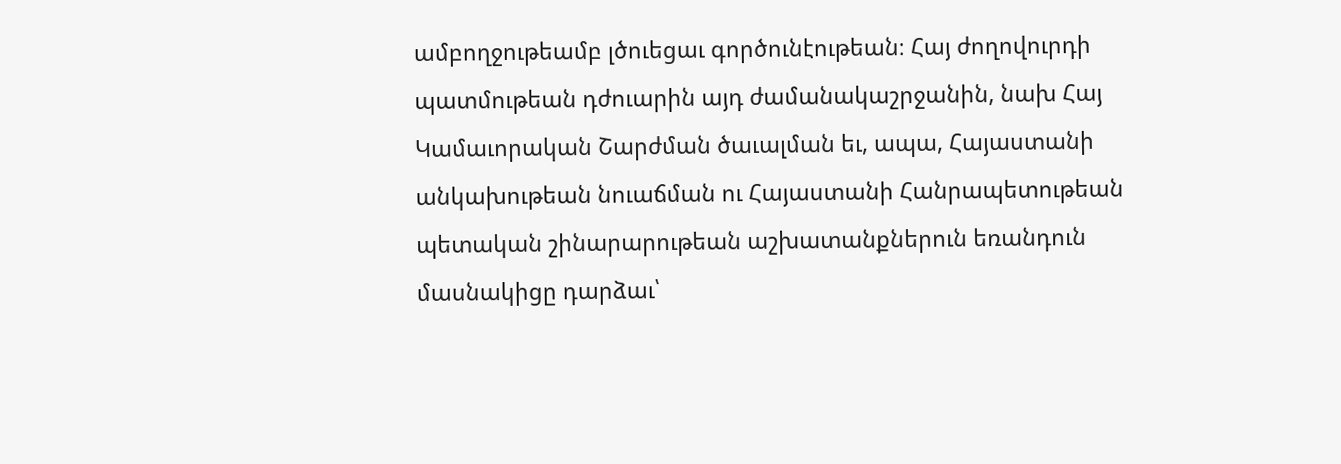ամբողջութեամբ լծուեցաւ գործունէութեան։ Հայ ժողովուրդի պատմութեան դժուարին այդ ժամանակաշրջանին, նախ Հայ Կամաւորական Շարժման ծաւալման եւ, ապա, Հայաստանի անկախութեան նուաճման ու Հայաստանի Հանրապետութեան պետական շինարարութեան աշխատանքներուն եռանդուն մասնակիցը դարձաւ՝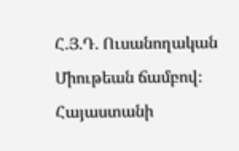Հ.Յ.Դ. Ուսանողական Միութեան ճամբով։
Հայաստանի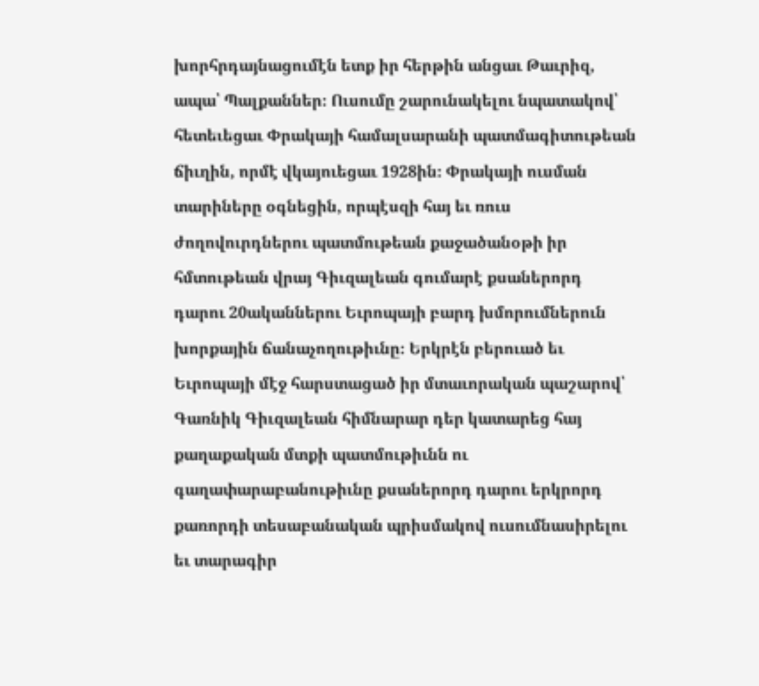խորհրդայնացումէն ետք իր հերթին անցաւ Թաւրիզ, ապա՝ Պալքաններ։ Ուսումը շարունակելու նպատակով՝ հետեւեցաւ Փրակայի համալսարանի պատմագիտութեան ճիւղին, որմէ վկայուեցաւ 1928ին։ Փրակայի ուսման տարիները օգնեցին, որպէսզի հայ եւ ռուս ժողովուրդներու պատմութեան քաջածանօթի իր հմտութեան վրայ Գիւզալեան գումարէ քսաներորդ դարու 20ականներու Եւրոպայի բարդ խմորումներուն խորքային ճանաչողութիւնը։ Երկրէն բերուած եւ Եւրոպայի մէջ հարստացած իր մտաւորական պաշարով՝ Գառնիկ Գիւզալեան հիմնարար դեր կատարեց հայ քաղաքական մտքի պատմութիւնն ու գաղափարաբանութիւնը քսաներորդ դարու երկրորդ քառորդի տեսաբանական պրիսմակով ուսումնասիրելու եւ տարագիր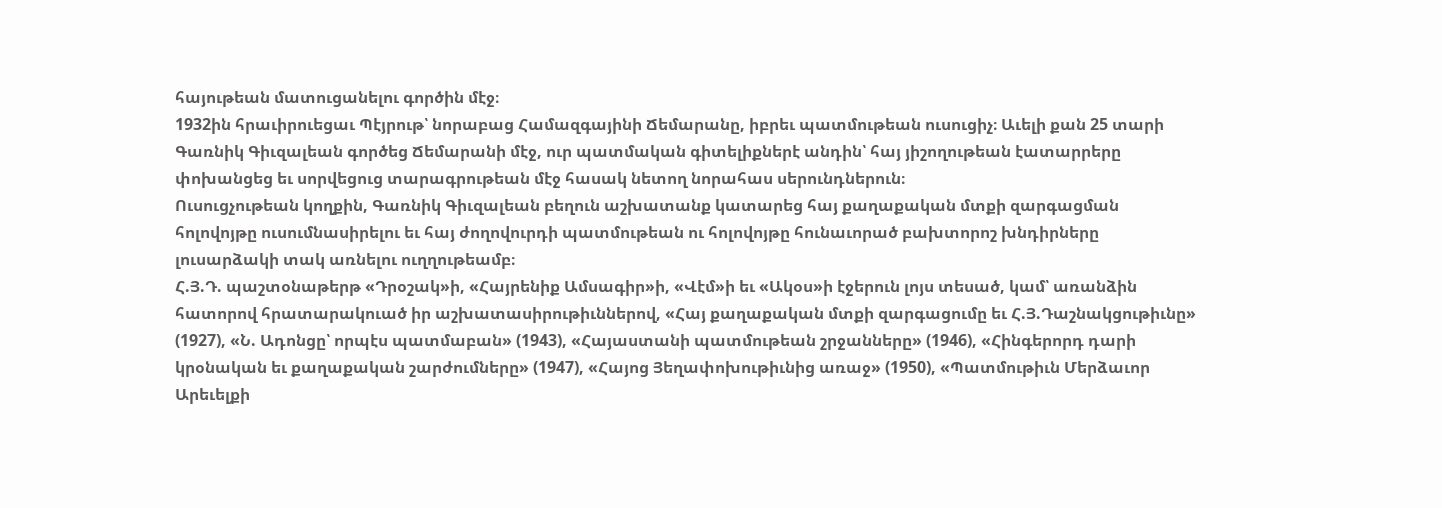հայութեան մատուցանելու գործին մէջ։
1932ին հրաւիրուեցաւ Պէյրութ՝ նորաբաց Համազգայինի Ճեմարանը, իբրեւ պատմութեան ուսուցիչ։ Աւելի քան 25 տարի Գառնիկ Գիւզալեան գործեց Ճեմարանի մէջ, ուր պատմական գիտելիքներէ անդին՝ հայ յիշողութեան էատարրերը փոխանցեց եւ սորվեցուց տարագրութեան մէջ հասակ նետող նորահաս սերունդներուն։
Ուսուցչութեան կողքին, Գառնիկ Գիւզալեան բեղուն աշխատանք կատարեց հայ քաղաքական մտքի զարգացման հոլովոյթը ուսումնասիրելու եւ հայ ժողովուրդի պատմութեան ու հոլովոյթը հունաւորած բախտորոշ խնդիրները լուսարձակի տակ առնելու ուղղութեամբ։
Հ.Յ.Դ. պաշտօնաթերթ «Դրօշակ»ի, «Հայրենիք Ամսագիր»ի, «Վէմ»ի եւ «Ակօս»ի էջերուն լոյս տեսած, կամ՝ առանձին հատորով հրատարակուած իր աշխատասիրութիւններով, «Հայ քաղաքական մտքի զարգացումը եւ Հ.Յ.Դաշնակցութիւնը» (1927), «Ն. Ադոնցը՝ որպէս պատմաբան» (1943), «Հայաստանի պատմութեան շրջանները» (1946), «Հինգերորդ դարի կրօնական եւ քաղաքական շարժումները» (1947), «Հայոց Յեղափոխութիւնից առաջ» (1950), «Պատմութիւն Մերձաւոր Արեւելքի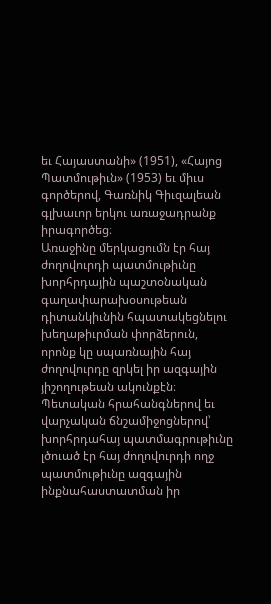եւ Հայաստանի» (1951), «Հայոց Պատմութիւն» (1953) եւ միւս գործերով, Գառնիկ Գիւզալեան գլխաւոր երկու առաջադրանք իրագործեց։
Առաջինը մերկացումն էր հայ ժողովուրդի պատմութիւնը խորհրդային պաշտօնական գաղափարախօսութեան դիտանկիւնին հպատակեցնելու խեղաթիւրման փորձերուն, որոնք կը սպառնային հայ ժողովուրդը զրկել իր ազգային յիշողութեան ակունքէն։ Պետական հրահանգներով եւ վարչական ճնշամիջոցներով՝ խորհրդահայ պատմագրութիւնը լծուած էր հայ ժողովուրդի ողջ պատմութիւնը ազգային ինքնահաստատման իր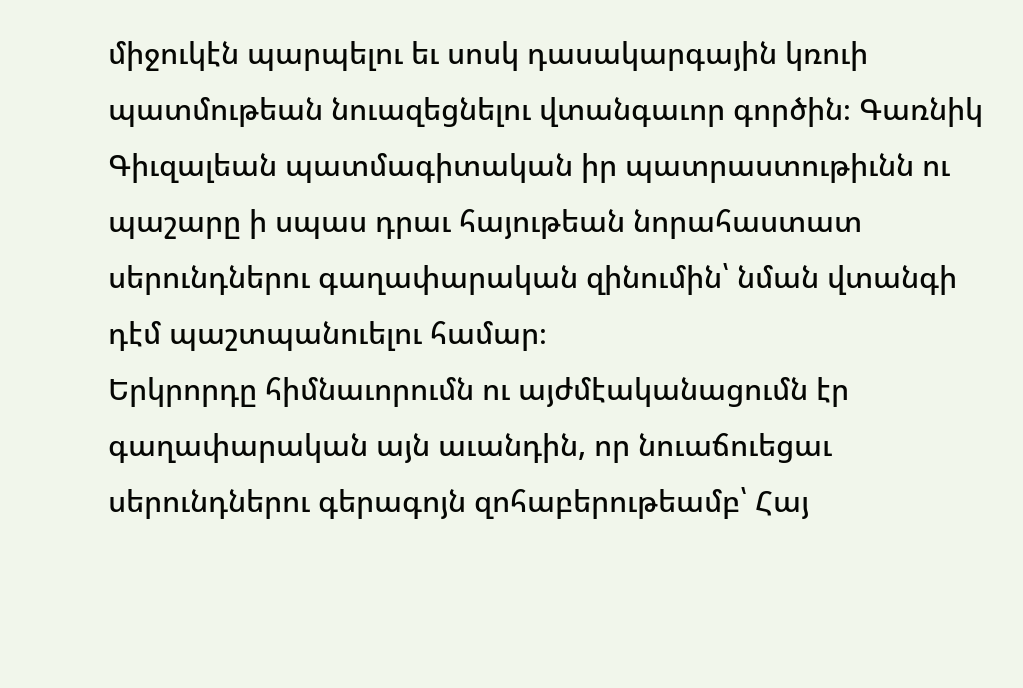միջուկէն պարպելու եւ սոսկ դասակարգային կռուի պատմութեան նուազեցնելու վտանգաւոր գործին։ Գառնիկ Գիւզալեան պատմագիտական իր պատրաստութիւնն ու պաշարը ի սպաս դրաւ հայութեան նորահաստատ սերունդներու գաղափարական զինումին՝ նման վտանգի դէմ պաշտպանուելու համար։
Երկրորդը հիմնաւորումն ու այժմէականացումն էր գաղափարական այն աւանդին, որ նուաճուեցաւ սերունդներու գերագոյն զոհաբերութեամբ՝ Հայ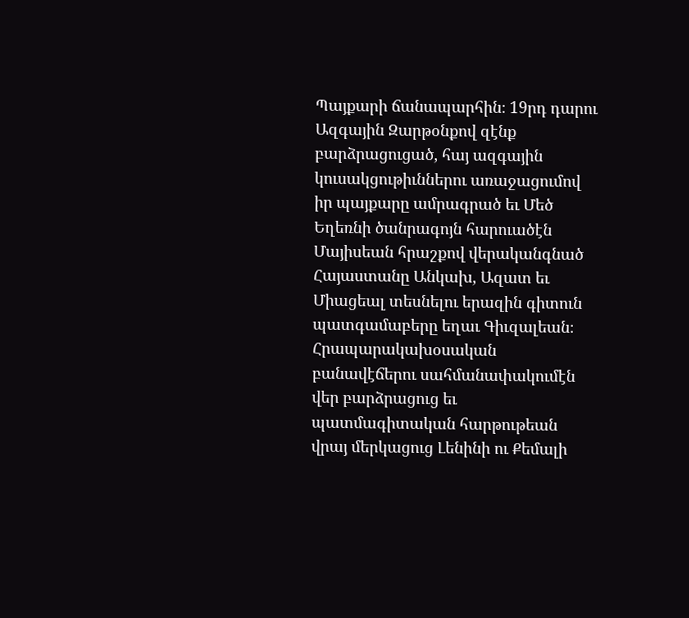Պայքարի ճանապարհին։ 19րդ դարու Ազգային Զարթօնքով զէնք բարձրացուցած, հայ ազգային կուսակցութիւններու առաջացումով իր պայքարը ամրագրած եւ Մեծ Եղեռնի ծանրագոյն հարուածէն Մայիսեան հրաշքով վերականգնած Հայաստանը Անկախ, Ազատ եւ Միացեալ տեսնելու երազին գիտուն պատգամաբերը եղաւ Գիւզալեան։ Հրապարակախօսական բանավէճերու սահմանափակումէն վեր բարձրացուց եւ պատմագիտական հարթութեան վրայ մերկացուց Լենինի ու Քեմալի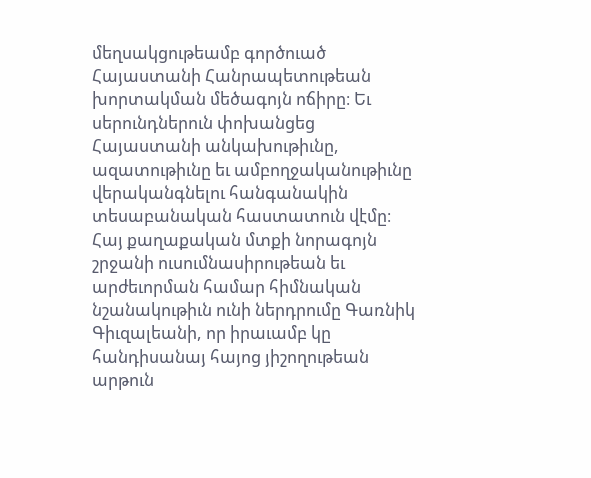մեղսակցութեամբ գործուած Հայաստանի Հանրապետութեան խորտակման մեծագոյն ոճիրը։ Եւ սերունդներուն փոխանցեց Հայաստանի անկախութիւնը, ազատութիւնը եւ ամբողջականութիւնը վերականգնելու հանգանակին տեսաբանական հաստատուն վէմը։
Հայ քաղաքական մտքի նորագոյն շրջանի ուսումնասիրութեան եւ արժեւորման համար հիմնական նշանակութիւն ունի ներդրումը Գառնիկ Գիւզալեանի, որ իրաւամբ կը հանդիսանայ հայոց յիշողութեան արթուն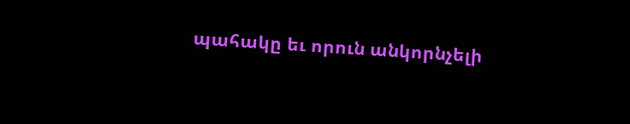պահակը եւ որուն անկորնչելի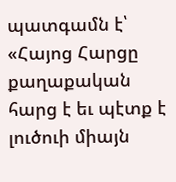պատգամն է՝
«Հայոց Հարցը քաղաքական հարց է եւ պէտք է լուծուի միայն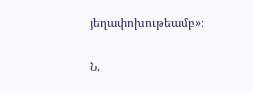յեղափոխութեամբ»։

Ն.